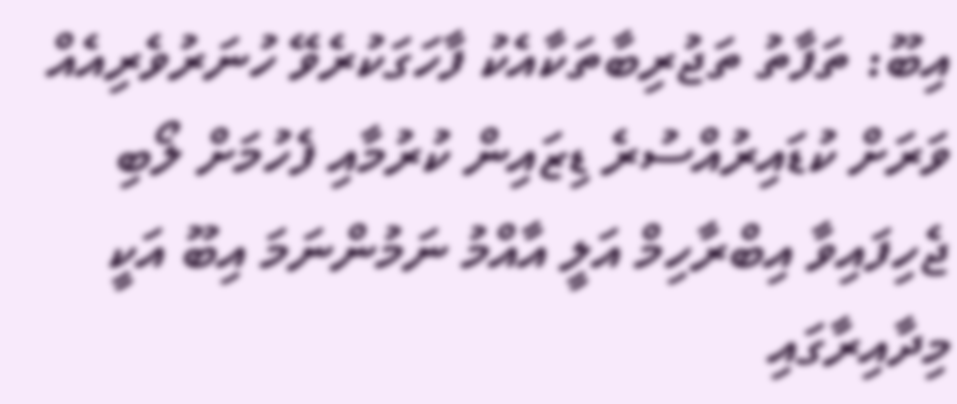އިބޫ: ތަފާތު ތަޖުރިބާތަކާއެކު ފާހަގަކުރެވޭ ހުނަރުވެރިއެއް
ވަރަށް ކުޑައިރުއްސުރެ ޑިޒައިން ކުރުމާއި ފެހުމަށް ލޯބި ޖެހިފައިވާ އިބްރާހިމް އަލީ އާއްމު ނަމުންނަމަ އިބޫ އަކީ މިދާއިރާގައި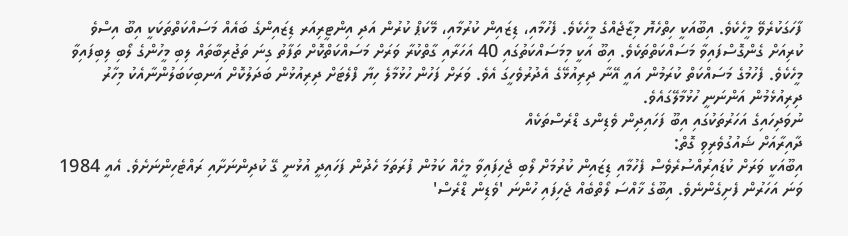ފާހަގަކުރެވޭ މީހެކެވެ. އިބޫއަކީ ހިތްހެޔޮ މިޒާޖެއްގެ މީހެކެވެ. ފެހުމާއި، ޑިޒައިން ކުރުމާއި، މޭކަޕް ކުރުން އަދި އިންޓީރިއަރ ޑިޒައިންގެ ބައެއް މަސައްކަތްތަކަކީ އިބޫ އިސްވެ ކުރިއަށް ގެންގޮސްފައިވާ މަސައްކަތްތަކެވެ. އިބޫ އަކީ މިމަސައްކަތުގައި 40 އަހަރާއި ގާތްކުރާ ވަރަށް މަސައްކަތްކޮށް ތަފާތު ގިނަ ތަޖުރިބާތައް ލިބި މީހުންގެ ލޯބި ލިބިފައިވާ މީހެކެވެ. ފެހުމުގެ މަސައްކަތް ކުރަމުން އައީ އޭނާ ދިރިއުޅޭގެ އެދުރުވެހީގަ އެވެ. ވަރަށް ފަހުން ހުޅުމާލެ ހިޔާ ފްލެޓަށް ދިރިއުޅުން ބަދަލުކޮށް އަނބިކަބަލުންނާއެކު މިހާރު ދިރިއުޅެމުން އަންނަނީ ހުޅުމާލޭގައެވެ.
ނުވަދިހައިގެ އަހަރުތަކުގައި އިބޫ ފަހައިދިން ވެޑިންގ ޑްރެސްތަކެއް
ދާއިރާއަށް ޝައުގުވެރިވި ގޮތް:
އިބޫއަކީ ވަރަށް ކުޑައިރުއްސުރެވެސް ފެހުމާއި ޑިޒައިން ކުރުމަށް ލޯބި ޖެހިފައިވާ މީހެއް ކަމުން ފުރަތަމަ ހެދުން ފަހައިދީ އުޅުނީ ގޭ ކުދިންނަށާއި ރައްޓެހިންނަށެވެ. އެއީ 1984 ވަނަ އަހަރުން ފެށިގެންނެވެ. އިބޫގެ ޚާއްސަ ލޯތްބެއް ޖެހިފައި ހުންނަ 'ވެޑިން ޑްރެސް'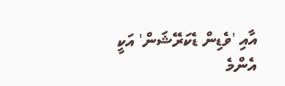އާއި 'ވެޑިން ޑެކަރޭޝަން' އަކީ އެންމެ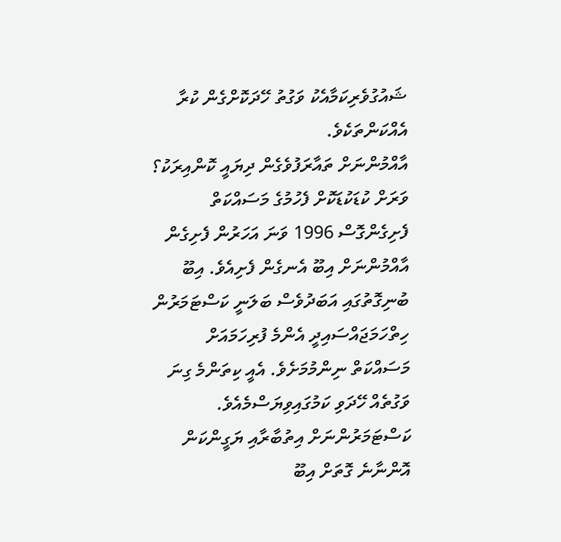ޝައުގުވެރިކަމާއެކު ވަގުތު ހޭދަކޮށްގެން ކުރާ އެއްކަންތަކެވެ.
އާއްމުންނަށް ތައާރަފުވެގެން ދިޔައީ ކޮންއިރަކު؟
ވަރަށް ކުޑަކުޑަކޮށް ފެހުމުގެ މަސައްކަތް ފެށިގެންގޮސް 1996 ވަނަ އަހަރުން ފެށިގެން އާއްމުންނަށް އިބޫ އެނގެން ފެށިއެވެ. އިބޫ ބުނިގޮތުގައި އަބަދުވެސް ބަލަނީ ކަސްޓަމަރުން ހިތްހަމަޖައްސައިދީ އެންމެ ފުރިހަމައަށް މަސައްކަތް ނިންމުމަށެވެ. އެއީ ކިތަންމެ ގިނަ ވަގުތެއް ހޭދަވި ކަމުގައިވިޔަސްމެއެވެ. ކަސްޓަމަރުންނަށް އިތުބާރާއި ޔަގީންކަން އޮންނާނެ ގޮތަށް އިބޫ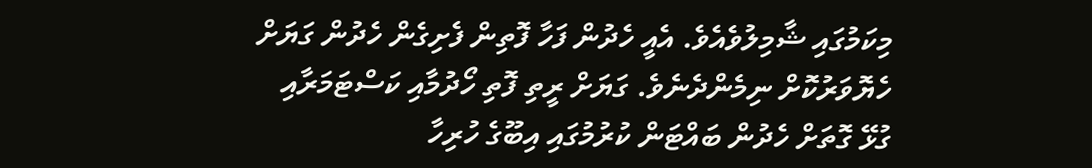މިކަމުގައި ޝާމިލުވެއެވެ. އެއީ ހެދުން ފަހާ ފޮތިން ފެށިގެން ހެދުން ގަޔަށް ހެޔޮވަރުކޮށް ނިމެންދެނެވެ. ގަޔަށް ރީތި ފޮތި ހޯދުމާއި ކަސްޓަމަރާއި ގުޅޭ ގޮތަށް ހެދުން ބައްޓަން ކުރުމުގައި އިބޫގެ ހުރިހާ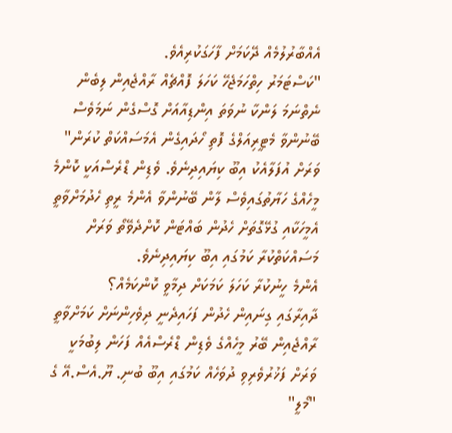އެއްބާރުލުމެއް ދޭކަމަށް ފާހަގަކުރިއެވެ.
"ކަސްޓަމަރު ހިތްހަމަޖެހޭ ކަހަލަ ފޮއްޗެއް ރާއްޖެއިން ލިބެން ނެތްނަމަ ލަންކާ ނުވަތަ އިންޑިއާއަށް ގޮސްގެން ނަމަވެސް ބޭނުންވާ މެޓީރިއަލްގެ ފޮތި ހޯދައިގެން އެމަސައްކަތް ކުރަން" ވަރަށް އުފަލާއެކު އިބޫ ކިޔައިދިނެވެ. ވެޑިން ޑްރެސްއަކީ ކޮންމެ މީހެއްގެ ހަޔާތުގައިވެސް ލާން ބޭނުންވާ އެންމެ ރީތި ހެދުމަށްވާތީ އެމީހަކާއި ގުޅޭގޮތަށް ހެދުން ބައްޓަން ކޮށްދެވޭތޯ ވަރަށް މަސައްކަތްކުރާ ކަމުގައި އިބޫ ކިޔައިދިނެވެ.
އެންމެ ހީނުކުރާ ކަހަލަ ކަމަކަށް ދިމާވީ ކޮންކަމެއް؟
ދާއިރާގައި ގިނައިން ހެދުން ފަހައިދެނީ ދިވެހިންނަށް ކަމަށްވާތީ ރާއްޖެއިން ބޭރު މީހެއްގެ ވެޑިން ޑްރެސްއެއް ފަހަން ލިބުމަކީ ވަރަށް ފަޚުރުވެރިވި ދުވަހެއް ކަމުގައި އިބޫ ބުނި. ޔޫ.އެސް.އޭ ގެ "މޯލީ"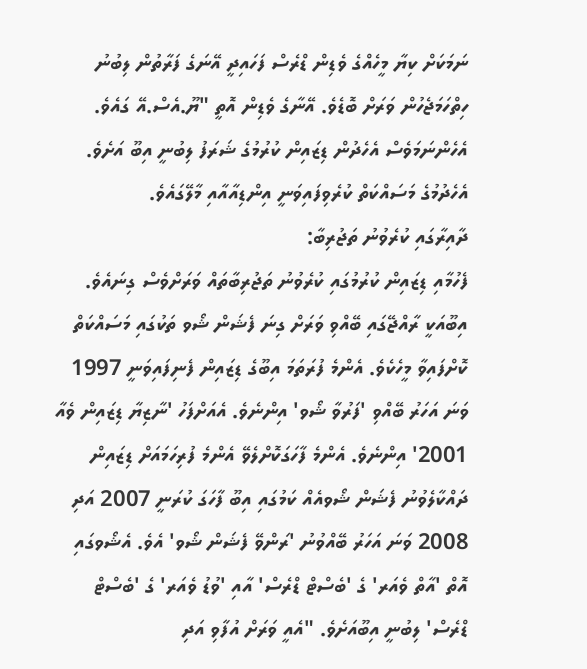ނަމަކަށް ކިޔާ މީހެއްގެ ވެޑިން ޑްރެސް ފަހައިދީ އޭނަގެ ފަރާތުން ލިބުނު ހިތްހަމަޖެހުން ވަރަށް ބޮޑެވެ. އޭނާގެ ވެޑިން އޮތީ "ޔޫ.އެސް.އޭ ގައެވެ. އެހެންނަމަވެސް އެހެދުން ޑިޒައިން ކުރުމުގެ ޝަރަފު ލިބުނީ އިބޫ އަށެވެ. އެހެދުމުގެ މަސައްކަތް ކުރެވިފައިވަނީ އިންޑިއާއާއި މާލޭގައެވެ.
ދާއިރާގައި ކުރެވުނު ތަޖުރިބާ:
ފެހުމާއި ޑިޒައިން ކުރުމުގައި ކުރެވުނު ތަޖުރިބާތައް ވަރަށްވެސް ގިނައެވެ. އިބޫއަކީ ރާއްޖޭގައި ބޭއްވި ވަރަށް ގިނަ ފެޝަން ޝޯވ ތަކުގައި މަސައްކަތް ކޮށްފައިވާ މީހެކެވެ. އެންމެ ފުރަތަމަ އިބޫގެ ޑިޒައިން ފެނިފައިވަނީ 1997 ވަނަ އަހަރު ބޭއްވި 'ފަރުވާ ޝޯވ' އިންނެވެ. އެއަށްފަހު 'ނާޒިޔާ ޑިޒައިން ވެއާ 2001' އިންނެވެ. އެންމެ ފާހަގަކޮށްލެވޭ އެންމެ ފުރިހަމައަށް ޑިޒައިން ދައްކާލެވުނު ފެޝަން ޝޯވއެއް ކަމުގައި އިބޫ ފާހަގަ ކުރަނީ 2007 އަދި 2008 ވަނަ އަހަރު ބޭއްވުނު 'ރަންވޭ ފެޝަން ޝޯވ' އެވެ. އެޝޯވގައި އޮތް 'އާތް ވެއަރ' ގެ 'ބެސްޓް ޑްރެސް' އާއި 'ވުޑު ވެއަރ' ގެ 'ބެސްޓް ޑްރެސް' ލިބުނީ އިބޫއަށެވެ. "އެއީ ވަރަށް އުފާވި އަދި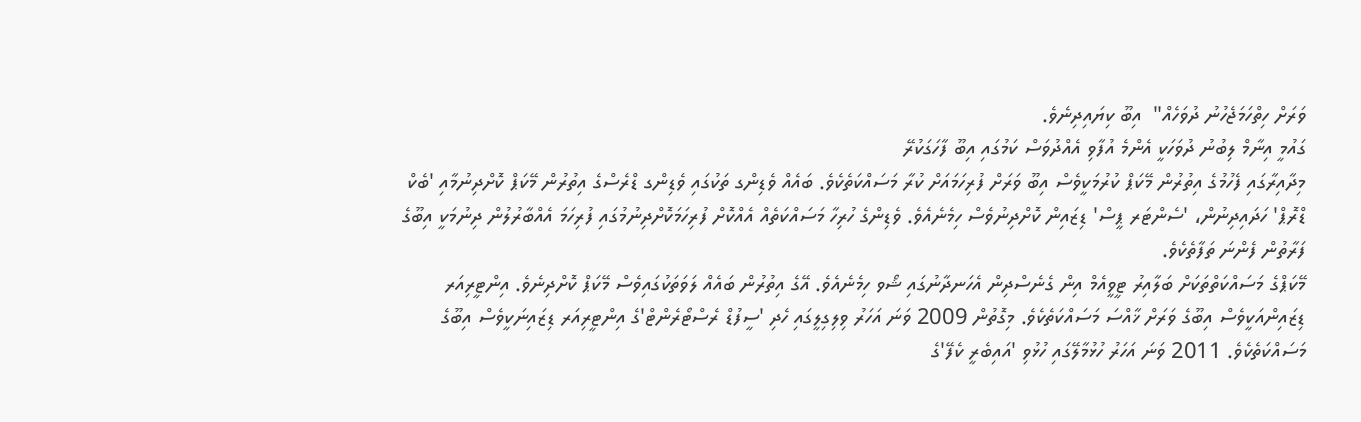ވަރަށް ހިތްހަމަޖެހުނު ދުވަހެއް"  އިބޫ ކިޔައިދިނެވެ.
ގައުމީ އިނާމް ލިބުނު ދުވަހަކީ އެންމެ އުފާވި އެއްދުވަސް ކަމުގައި އިބޫ ފާހަގަކުރޭ
މިދާއިރާގައި ފެހުމުގެ އިތުރުން މޭކަޕް ކުރުމަކީވެސް އިބޫ ވަރަށް ފުރިހަމައަށް ކުރާ މަސައްކަތެކެވެ. ބައެއް ވެޑިންގ ތަކުގައި ވެޑިންގ ޑްރެސްގެ އިތުރުން މޭކަޕް ކޮށްދިނުމާއި 'ބެކް ޑްރޮޕް' ހަދައިދިނުން، 'ސެންޓަރ ޕީސް' ޑިޒައިން ކޮށްދިނުވެސް ހިމެނެއެވެ. ވެޑިންގެ ހުރިހާ މަސައްކަތެއް އެއްކޮށް ފުރިހަމަކޮށްދިނުމުގައި ފުރިހަމަ އެއްބާރުލުން ދިނުމަކީ އިބޫގެ ފަރާތުން ފެންނަ ތަފާތެކެވެ.
މޭކަޕްގެ މަސައްކަތްތަކަށް ބަލާއިރު ޓީވީއެމް އިން ގެނެސްދިން އެހަނދާނުގައި ޝޯވ ހިމެނެއެވެ. އޭގެ އިތުރުން ބައެއް ލަވަތަކުގައިވެސް މޭކަޕް ކޮށްދިނެވެ. އިންޓީރިއަރ ޑިޒައިންއަކީވެސް އިބޫގެ ވަރަށް ޚާއްސަ މަސައްކަތެކެވެ. މިގޮތުން 2009 ވަނަ އަހަރު ވިލިގިލީގައި ހެދި 'ސީފުޑް ރެސްޓޯރެންޓް'ގެ އިންޓީރިއަރ ޑިޒައިނަކީވެސް އިބޫގެ މަސައްކަތެކެވެ. 2011 ވަނަ އަހަރު ހުޅުމާލޭގައި ހުޅުވި 'އައިބެރީ ކެފޭ'ގެ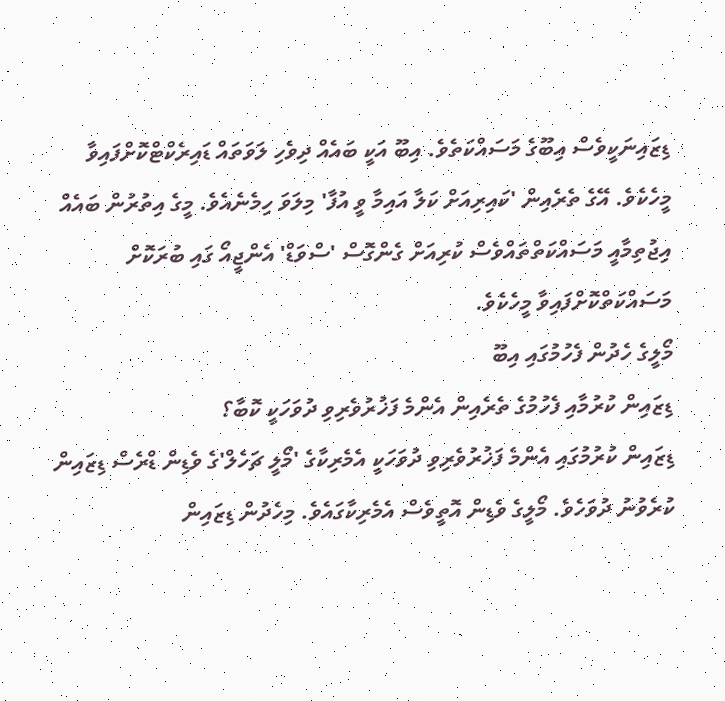ޑިޒައިނަކީވެސް އިބޫގެ މަސައްކަތެވެ. އިބޫ އަކީ ބައެއް ދިވެހި ލަވަތައް ޑައިރެކްޓްކޮށްފައިވާ މީހެކެވެ. އޭގެ ތެރެއިން 'ކައިރިއަށް ކަލާ އައިމާ ވީ އުފާ' މިލަވަ ހިމެނެއެވެ. މީގެ އިތުރުން ބައެއް އިޖުތިމާއީ މަސައްކަތްތައްވެސް ކުރިއަށް ގެންގޮސް 'ސްވަޑް' އެންޖީއޯ ގައި ބުރަކޮށް މަސައްކަތްކޮށްފައިވާ މީހެކެވެ.
މޯލީގެ ހެދުން ފެހުމުގައި އިބޫ
ޑިޒައިން ކުރުމާއި ފެހުމުގެ ތެރެއިން އެންމެ ފަޚުރުވެރިވި ދުވަހަކީ ކޮބާ؟
ޑިޒައިން ކުރުމުގައި އެންމެ ފަޚުރުވެރިވި ދުވަހަކީ އެމެރިކާގެ 'މޯލީ ޗަހެލް'ގެ ވެޑިން ޑްރެސް ޑިޒައިން ކުރެވުނު ދުވަހެވެ. މޯލީގެ ވެޑިން އޮތީވެސް އެމެރިކާގައެވެ. މިހެދުން ޑިޒައިން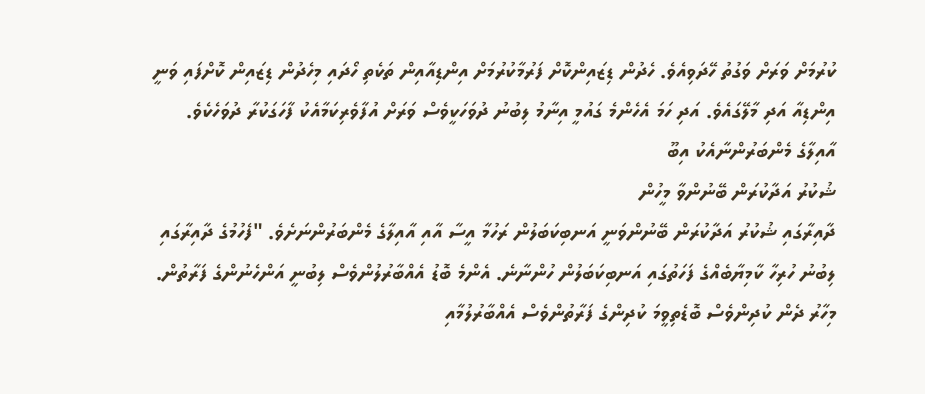ކުރުމަށް ވަރަށް ވަގުތު ހޭދަވިއެވެ. ހެދުން ޑިޒައިންކޮށް ފަރުމާކުރުމަށް އިންޑިއާއިން ތަކެތި ހޯދައި މިހެދުން ޑިޒައިން ކޮށްފައި ވަނީ އިންޑިއާ އަދި މާލޭގައެވެ. އަދި ހަމަ އެހެންމެ ގައުމީ އިނާމު ލިބުނު ދުވަހަކީވެސް ވަރަށް އުފާވެރިކަމާއެކު ފާހަގަކުރާ ދުވަހެކެވެ.
އާއިލާގެ މެންބަރުންނާއެކު އިބޫ
ޝުކުރު އަދާކުރަން ބޭނުންވާ މީހުން
ދާއިރާގައި ޝުކުރު އަދާކުރަން ބޭނުންވަނީ އަނބިކަބަލުން ރަހުމާ އީސާ އާއި އާއިލާގެ މެންބަރުންނަށެވެ. "ފެހުމުގެ ދާއިރާގައި ލިބުނު ހުރިހާ ކާމިޔާބެއްގެ ފަހަތުގައި އަނބިކަބަލުން ހުންނާނެ. އެންމެ ބޮޑު އެއްބާރުލުންވެސް ލިބުނީ އަންހެނުންގެ ފަރާތުން. މިހާރު ދެން ކުދިންވެސް ބޮޑެތިވީމަ ކުދިންގެ ފަރާތުންވެސް އެއްބާރުލުމާއި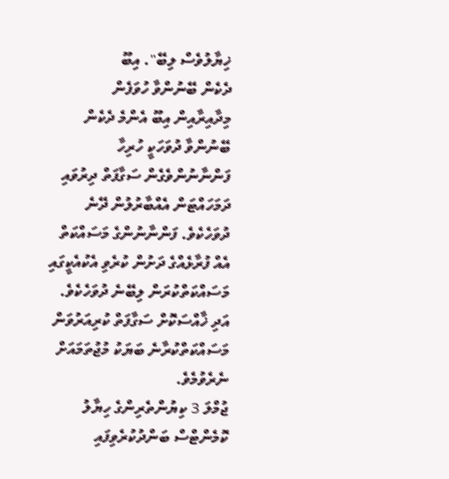ޚިޔާލުވެސް ލިބޭ". އިބޫ
ދެކެން ބޭނުންވާ ހުވަފެން
މިދާއިރާއިން އިބޫ އެންމެ ދެކެން ބޭނުންވާ ދުވަހަކީ ހުރިހާ ފަންނާނުންވެގެން ސަގާފަތް ދިރުވައި ދަމަހައްޓަން އެއްބާރުލުން ދޭނެ ދުވަހެކެވެ. ފަންނާނުންގެ މަސައްކަތް އެއް ފުރާޅެއްގެ ދަށުން ކުރެވި އެކުއެކީގައި މަސައްކަތްކުރަން ލިބޭނެ ދުވަހެކެވެ. އަދި ޚާއްސަކޮށް ސަގާފަތް ކުރިއަރުވަން މަސައްކަތްކުރާނެ ބަޔަކު މުޖުތަމައަށް ނެރެވުމެވެ.
ޖުމްލަ 3 ކިޔުންތެރިންގެ ހިޔާލު
ކޮމެންޓްސް ބަންދުކުރެވިފައި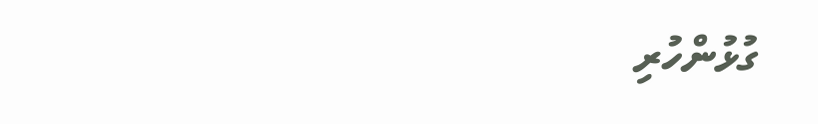ގުޅުންހުރި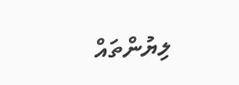ލިޔުންތައް